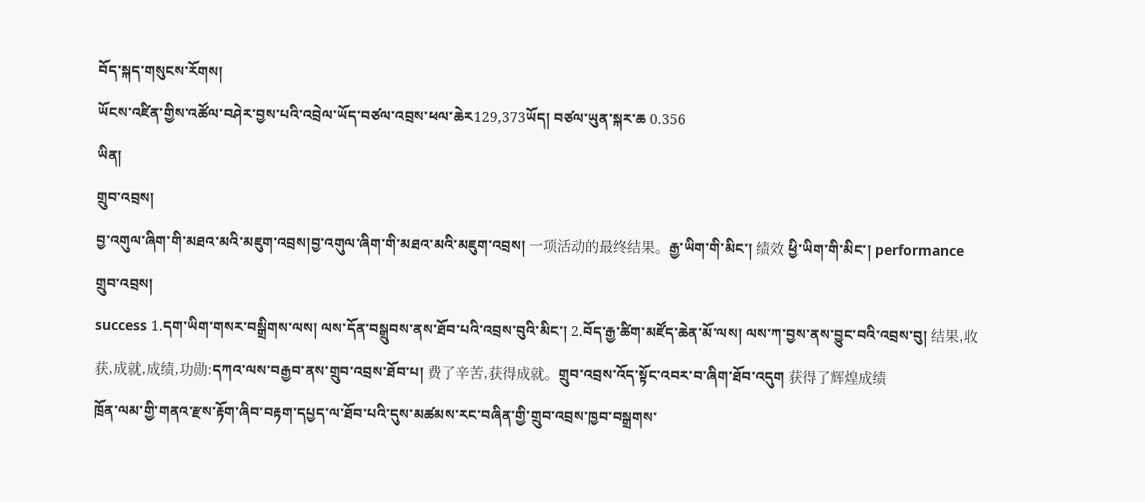བོད་སྐད་གསུངས་རོགས།
ཡོངས་འཛིན་གྱིས་འཚོལ་བཤེར་བྱས་པའི་འབྲེལ་ཡོད་བཙལ་འབྲས་ཕལ་ཆེར129,373ཡོད། བཙལ་ཡུན་སྐར་ཆ 0.356
ཡིན།
གྲུབ་འབྲས།
བྱ་འགུལ་ཞིག་གི་མཐའ་མའི་མཇུག་འབྲས།བྱ་འགུལ་ཞིག་གི་མཐའ་མའི་མཇུག་འབྲས། 一项活动的最终结果。རྒྱ་ཡིག་གི་མིང་། 绩效 ཕྱི་ཡིག་གི་མིང་། performance
གྲུབ་འབྲས།
success 1.དག་ཡིག་གསར་བསྒྲིགས་ལས། ལས་དོན་བསྒྲུབས་ནས་ཐོབ་པའི་འབྲས་བུའི་མིང་། 2.བོད་རྒྱ་ཚིག་མཛོད་ཆེན་མོ་ལས། ལས་ཀ་བྱས་ནས་བྱུང་བའི་འབྲས་བུ། 结果,收获,成就,成绩,功勋:དཀའ་ལས་བརྒྱབ་ནས་གྲུབ་འབྲས་ཐོབ་པ། 费了辛苦,获得成就。གྲུབ་འབྲས་འོད་སྟོང་འབར་བ་ཞིག་ཐོབ་འདུག 获得了辉煌成绩
ཁྲོན་ལམ་གྱི་གནའ་རྫས་རྟོག་ཞིབ་བརྟག་དཔྱད་ལ་ཐོབ་པའི་དུས་མཚམས་རང་བཞིན་གྱི་གྲུབ་འབྲས་ཁྱབ་བསྒྲགས་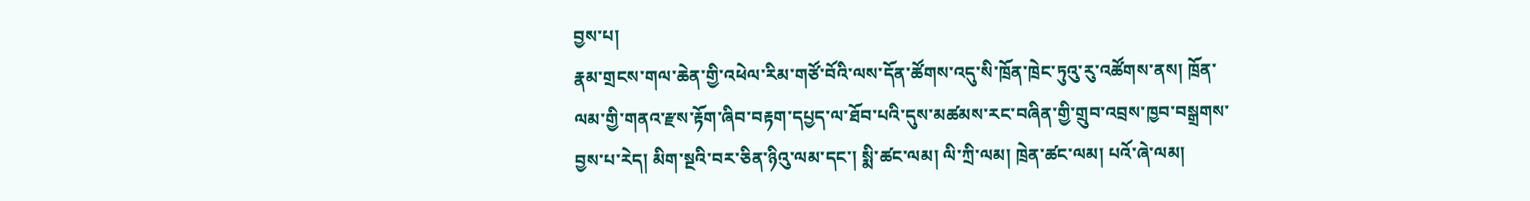བྱས་པ།
རྣམ་གྲངས་གལ་ཆེན་གྱི་འཕེལ་རིམ་གཙོ་བོའི་ལས་དོན་ཚོགས་འདུ་སི་ཁྲོན་ཁྲེང་ཏུའུ་རུ་འཚོགས་ནས། ཁྲོན་ལམ་གྱི་གནའ་རྫས་རྟོག་ཞིབ་བརྟག་དཔྱད་ལ་ཐོབ་པའི་དུས་མཚམས་རང་བཞིན་གྱི་གྲུབ་འབྲས་ཁྱབ་བསྒྲགས་བྱས་པ་རེད། མིག་སྔའི་བར་ཅིན་ཉིའུ་ལམ་དང་། སྨི་ཚང་ལམ། ལི་ཀྲི་ལམ། ཁྲེན་ཚང་ལམ། པའོ་ཞེ་ལམ།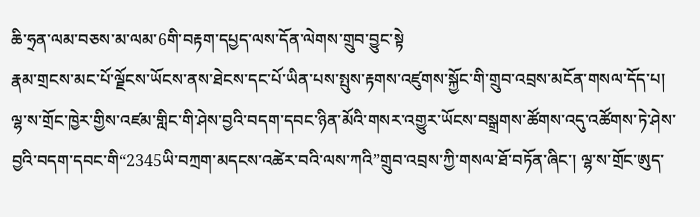ཆི་ཧྲན་ལམ་བཅས་མ་ལམ་6གི་བརྟག་དཔྱད་ལས་དོན་ལེགས་གྲུབ་བྱུང་སྟེ
རྣམ་གྲངས་མང་པོ་ལྗོངས་ཡོངས་ནས་ཐེངས་དང་པོ་ཡིན་པས་སྤུས་རྟགས་འཛུགས་སྐྱོང་གི་གྲུབ་འབྲས་མངོན་གསལ་དོད་པ།
ལྷ་ས་གྲོང་ཁྱེར་གྱིས་འཛམ་གླིང་གི་ཤེས་བྱའི་བདག་དབང་ཉིན་མོའི་གསར་འགྱུར་ཡོངས་བསྒྲགས་ཚོགས་འདུ་འཚོགས་ཏེ་ཤེས་བྱའི་བདག་དབང་གི“2345ཡི་བཀྲག་མདངས་འཚེར་བའི་ལས་ཀའི”གྲུབ་འབྲས་ཀྱི་གསལ་ཐོ་བཏོན་ཞིང་། ལྷ་ས་གྲོང་ཨུད་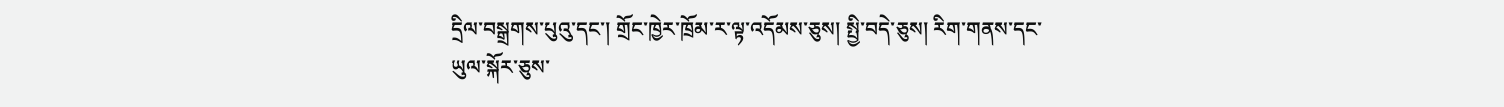དྲིལ་བསྒྲགས་པུའུ་དང་། གྲོང་ཁྱེར་ཁྲོམ་ར་ལྟ་འདོམས་ཅུས། སྤྱི་བདེ་ཅུས། རིག་གནས་དང་ཡུལ་སྐོར་ཅུས་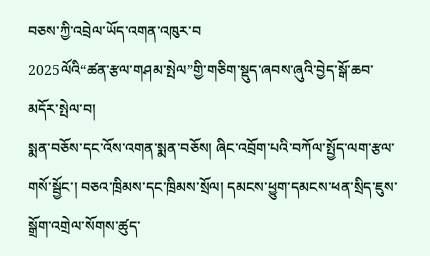བཅས་ཀྱི་འབྲེལ་ཡོད་འགན་འཁུར་བ
2025ལོའི“ཚན་རྩལ་གཤམ་སྤེལ”གྱི་གཅིག་སྡུད་ཞབས་ཞུའི་བྱེད་སྒོ་ཆབ་མདོར་སྤེལ་བ།
སྨན་བཅོས་དང་འོས་འགན་སྨན་བཅོས། ཞིང་འབྲོག་པའི་བཀོལ་སྤྱོད་ལག་རྩལ་གསོ་སྦྱོང་། བཅའ་ཁྲིམས་དང་ཁྲིམས་སྲོལ། དམངས་ཕྱུག་དམངས་ཕན་སྲིད་ཇུས་སྒྲོག་འགྲེལ་སོགས་ཚུད་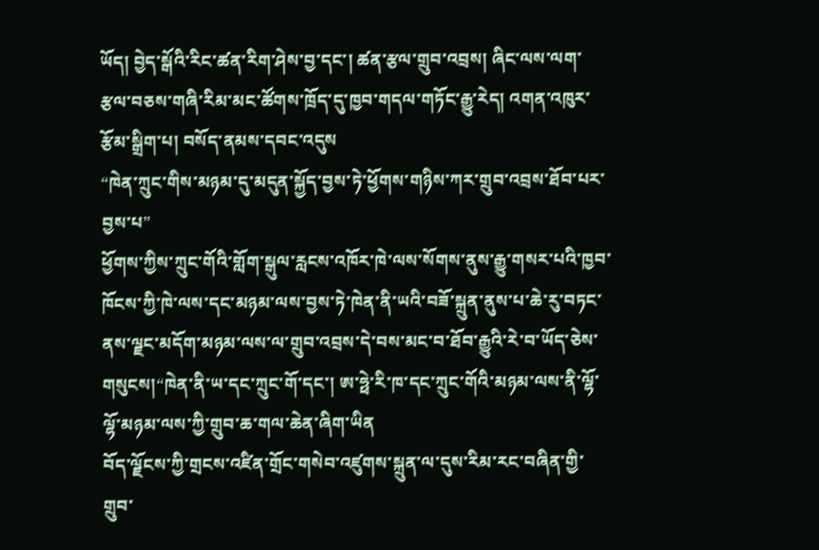ཡོད། བྱེད་སྒོའི་རིང་ཚན་རིག་ཤེས་བྱ་དང་། ཚན་རྩལ་གྲུབ་འབྲས། ཞིང་ལས་ལག་རྩལ་བཅས་གཞི་རིམ་མང་ཚོགས་ཁྲོད་དུ་ཁྱབ་གདལ་གཏོང་རྒྱུ་རེད། འགན་འཁུར་རྩོམ་སྒྲིག་པ། བསོད་ནམས་དབང་འདུས
“ཁེན་ཀྲུང་གིས་མཉམ་དུ་མདུན་སྐྱོད་བྱས་ཏེ་ཕྱོགས་གཉིས་ཀར་གྲུབ་འབྲས་ཐོབ་པར་བྱས་པ”
ཕྱོགས་ཀྱིས་ཀྲུང་གོའི་གློག་སྒུལ་རླངས་འཁོར་ཁེ་ལས་སོགས་ནུས་རྒྱུ་གསར་པའི་ཁྱབ་ཁོངས་ཀྱི་ཁེ་ལས་དང་མཉམ་ལས་བྱས་ཏེ་ཁེན་ནི་ཡའི་བཟོ་སྐྲུན་ནུས་པ་ཆེ་རུ་བཏང་ནས་ལྗང་མདོག་མཉམ་ལས་ལ་གྲུབ་འབྲས་དེ་བས་མང་བ་ཐོབ་རྒྱུའི་རེ་བ་ཡོད་ཅེས་གསུངས།“ཁེན་ནི་ཡ་དང་ཀྲུང་གོ་དང་། ཨ་ཧྥེ་རི་ཁ་དང་ཀྲུང་གོའི་མཉམ་ལས་ནི་ལྷོ་ལྷོ་མཉམ་ལས་ཀྱི་གྲུབ་ཆ་གལ་ཆེན་ཞིག་ཡིན
བོད་ལྗོངས་ཀྱི་གྲངས་འཛིན་གྲོང་གསེབ་འཛུགས་སྐྲུན་ལ་དུས་རིམ་རང་བཞིན་གྱི་གྲུབ་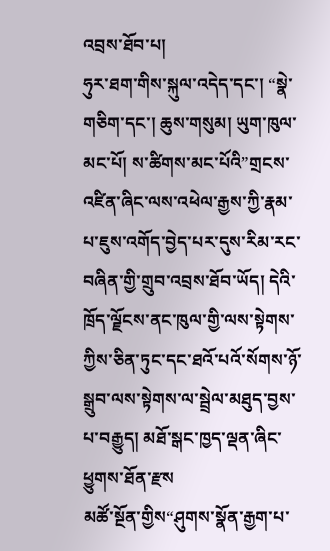འབྲས་ཐོབ་པ།
ཧུར་ཐག་གིས་སྐུལ་འདེད་དང་། “སྣེ་གཅིག་དང་། ཆུས་གསུམ། ཡུག་ཁུལ་མང་པོ། ས་ཚིགས་མང་པོའི”གྲངས་འཛིན་ཞིང་ལས་འཕེལ་རྒྱས་ཀྱི་རྣམ་པ་ཇུས་འགོད་བྱེད་པར་དུས་རིམ་རང་བཞིན་གྱི་གྲུབ་འབྲས་ཐོབ་ཡོད། དེའི་ཁྲོད་ལྗོངས་ནང་ཁུལ་གྱི་ལས་སྟེགས་ཀྱིས་ཅིན་ཏུང་དང་ཐའོ་པའོ་སོགས་ཉོ་སྒྲུབ་ལས་སྟེགས་ལ་སྦྲེལ་མཐུད་བྱས་པ་བརྒྱུད། མཐོ་སྒང་ཁྱད་ལྡན་ཞིང་ཕྱུགས་ཐོན་རྫས
མཚོ་སྔོན་གྱིས“ཤུགས་སྣོན་རྒྱག་པ་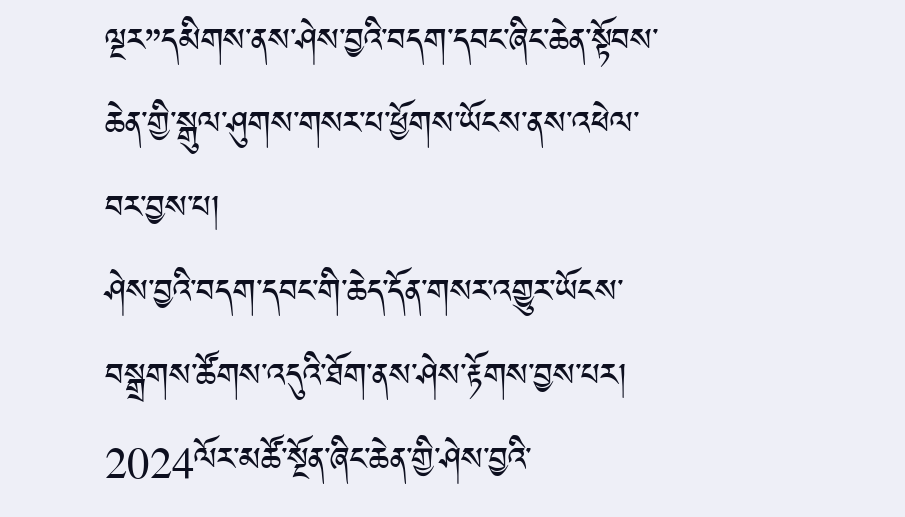ལྔར”དམིགས་ནས་ཤེས་བྱའི་བདག་དབང་ཞིང་ཆེན་སྟོབས་ཆེན་གྱི་སྒུལ་ཤུགས་གསར་པ་ཕྱོགས་ཡོངས་ནས་འཕེལ་བར་བྱས་པ།
ཤེས་བྱའི་བདག་དབང་གི་ཆེད་དོན་གསར་འགྱུར་ཡོངས་བསྒྲགས་ཚོགས་འདུའི་ཐོག་ནས་ཤེས་རྟོགས་བྱས་པར། 2024ལོར་མཚོ་སྔོན་ཞིང་ཆེན་གྱི་ཤེས་བྱའི་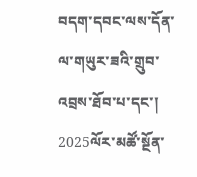བདག་དབང་ལས་དོན་ལ་གཡུར་ཟའི་གྲུབ་འབྲས་ཐོབ་པ་དང་། 2025ལོར་མཚོ་སྔོན་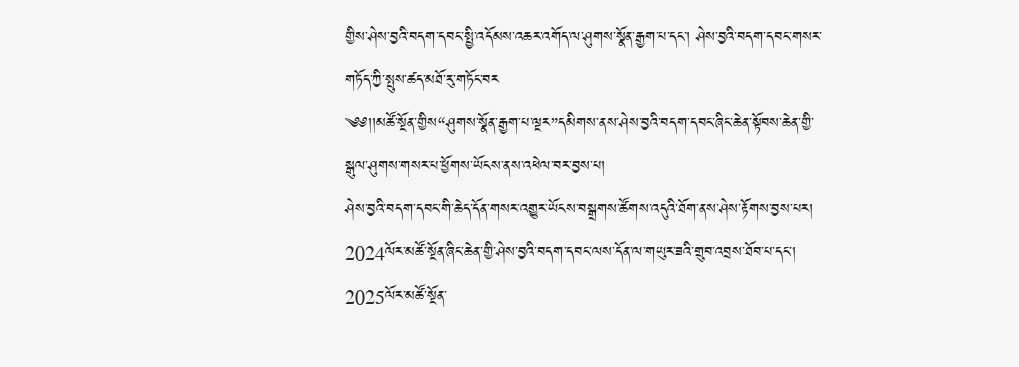གྱིས་ཤེས་བྱའི་བདག་དབང་སྤྱི་འདོམས་འཆར་འགོད་ལ་ཤུགས་སྣོན་རྒྱག་པ་དང་། ཤེས་བྱའི་བདག་དབང་གསར་གཏོད་ཀྱི་སྤུས་ཚད་མཐོ་རུ་གཏོང་བར
༄༅།།མཚོ་སྔོན་གྱིས“ཤུགས་སྣོན་རྒྱག་པ་ལྔར”དམིགས་ནས་ཤེས་བྱའི་བདག་དབང་ཞིང་ཆེན་སྟོབས་ཆེན་གྱི་སྒུལ་ཤུགས་གསར་པ་ཕྱོགས་ཡོངས་ནས་འཕེལ་བར་བྱས་པ།
ཤེས་བྱའི་བདག་དབང་གི་ཆེད་དོན་གསར་འགྱུར་ཡོངས་བསྒྲགས་ཚོགས་འདུའི་ཐོག་ནས་ཤེས་རྟོགས་བྱས་པར། 2024ལོར་མཚོ་སྔོན་ཞིང་ཆེན་གྱི་ཤེས་བྱའི་བདག་དབང་ལས་དོན་ལ་གཡུར་ཟའི་གྲུབ་འབྲས་ཐོབ་པ་དང་། 2025ལོར་མཚོ་སྔོན་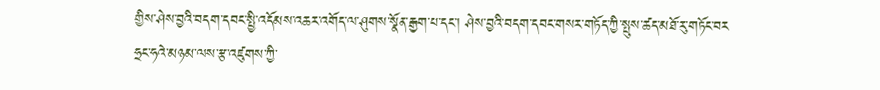གྱིས་ཤེས་བྱའི་བདག་དབང་སྤྱི་འདོམས་འཆར་འགོད་ལ་ཤུགས་སྣོན་རྒྱག་པ་དང་། ཤེས་བྱའི་བདག་དབང་གསར་གཏོད་ཀྱི་སྤུས་ཚད་མཐོ་རུ་གཏོང་བར
ཧྲང་ཧའེ་མཉམ་ལས་རྩ་འཛུགས་ཀྱི་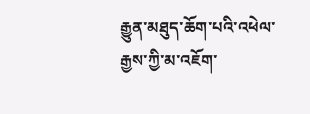རྒྱུན་མཐུད་ཆོག་པའི་འཕེལ་རྒྱས་ཀྱི་མ་འཇོག་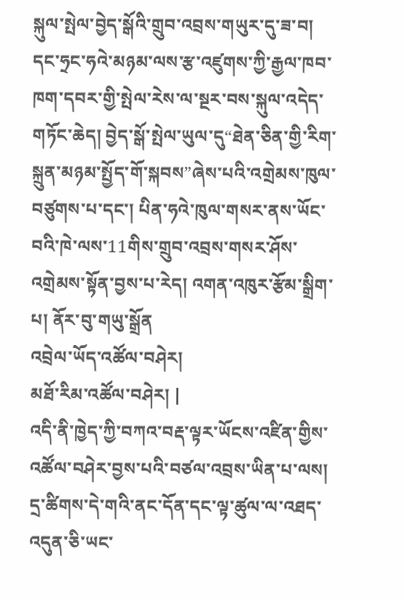སྐུལ་སྤེལ་བྱེད་སྒོའི་གྲུབ་འབྲས་གཡུར་དུ་ཟ་བ།
དང་ཧྲང་ཧའེ་མཉམ་ལས་རྩ་འཛུགས་ཀྱི་རྒྱལ་ཁབ་ཁག་དབར་གྱི་སྤེལ་རེས་ལ་སྔར་བས་སྐུལ་འདེད་གཏོང་ཆེད། བྱེད་སྒོ་སྤེལ་ཡུལ་དུ“ཐེན་ཅིན་གྱི་རིག་སྐྲུན་མཉམ་སྤྱོད་གོ་སྐབས”ཞེས་པའི་འགྲེམས་ཁུལ་བཙུགས་པ་དང་། པིན་ཧའེ་ཁུལ་གསར་ནས་ཡོང་བའི་ཁེ་ལས་11གིས་གྲུབ་འབྲས་གསར་ཤོས་འགྲེམས་སྟོན་བྱས་པ་རེད། འགན་འཁུར་རྩོམ་སྒྲིག་པ། ནོར་བུ་གཡུ་སྒྲོན
འབྲེལ་ཡོད་འཚོལ་བཤེར།
མཐོ་རིམ་འཚོལ་བཤེར། |
འདི་ནི་ཁྱེད་ཀྱི་བཀའ་བརྡ་ལྟར་ཡོངས་འཛིན་གྱིས་འཚོལ་བཤེར་བྱས་པའི་བཙལ་འབྲས་ཡིན་པ་ལས། དྲ་ཚིགས་དེ་གའི་ནང་དོན་དང་ལྟ་ཚུལ་ལ་འཐད་འདུན་ཅི་ཡང་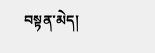བསྟན་མེད།